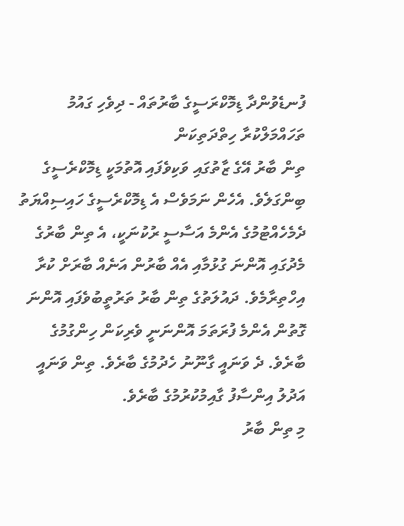ފުނޑެވުންދާ ޑިމޮކްރަސީގެ ބާރުތައް - ދިވެހި ގައުމު ތަހައްމަލްކުރާ ހިތްދަތިކަން
ތިން ބާރު އޭގެ ޒާތުގައި ވަކިވެފައި އޮތުމަކީ ޑިމޮކްރެސީގެ ބިންގަލެވެ. އެހެން ނަމަވެސް އެ ޑިމޮކްރެސީގެ ހައިސިއްޔަތު ދެމެހެއްޓުމުގެ އެންމެ އަސާސީ ރުކުނަކީ، އެ ތިން ބާރުގެ މެދުގައި އޮންނަ ގުޅުމާއި އެއް ބާރުން އަނެއް ބާރަށް ކުރާ އިހްތިރާމެވެ. ދައުލަތުގެ ތިން ބާރު ތަރުތީބުވެފައި އޮންނަ ގޮތުން އެންމެ ފުރަތަމަ އޮންނަނީ ވެރިކަން ހިންގުމުގެ ބާރެވެ. ދެ ވަނައީ ގާނޫނު ހެދުމުގެ ބާރެވެ. ތިން ވަނައީ އަދުލު އިންސާފު ގާއިމުކުރުމުގެ ބާރެވެ.
މި ތިން ބާރު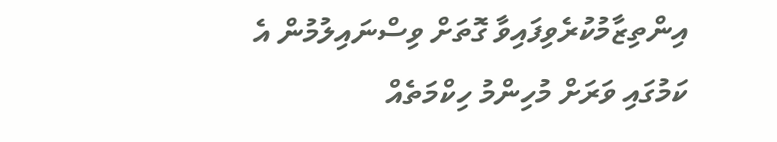އިންތިޒާމުކުރެވިފައިވާ ގޮތަށް ވިސްނައިލުމުން އެ ކަމުގައި ވަރަށް މުހިންމު ހިކްމަތެއް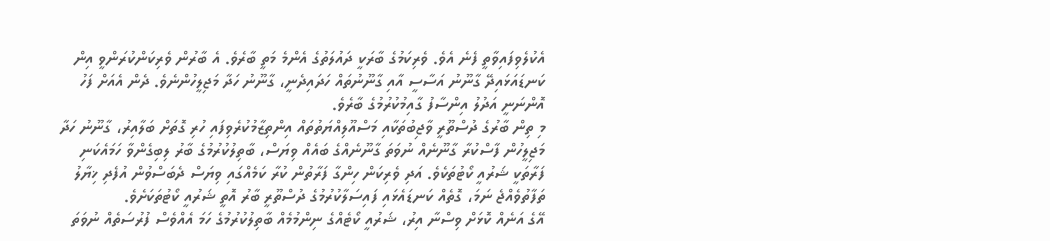އެކުލެވިފައިވާތީ ފެނެ އެވެ. ވެރިކަމުގެ ބާރަކީ ދައުލަތުގެ އެންމެ މަތީ ބާރެވެ. އެ ބާރުން ވެރިކަންކުރަންވީ އިން ކަނޑައަޅައިދޭ ގާނޫނު އަސާސީ އާއި ގާނޫނުތައް ހަދައިދެނީ، ގާނޫނު ހަދާ މަޖިލީހުންނެވެ. ދެން އެއަށް ފަހު އޮންނަނީ އަދުލު އިންސާފު ގާއިމުކުރުމުގެ ބާރެވެ.
މި ތިން ބާރުގެ ދުސްތޫރީ ވާޖިބުތަކާއި މަސްއޫލިއްޔަތުތައް އިންތިޒާމުކުރެވިފައި ހުރި ގޮތަށް ބަލާއިރު، ގާނޫނު ހަދާ މަޖިލީހުން ފާސްކުރާ ގާނޫނެއް ނުވަތަ ގާނޫނެއްގެ ބައެއް ވިޔަސް، ބާތިލުކުރުމުގެ ބާރު ލިބިގެންވާ ހަމައެކަނި ފަރާތަކީ ޝަރުއީ ކޯޓުތަކެވެ. އަދި ވެރިކަން ހިންގާ ފަރާތުން ކުރާ ކަމެއްގައި ވިޔަސް ދެބަސްވުން އުފެދި ޚިޔާލު ތަފާތުވެއްޖެ ނަމަ، ގޮތެއް ކަނޑައެޅައި ފައިސަލާކުރުމުގެ ދުސްތޫރީ ބާރު އޮތީ ޝަރުއީ ކޯޓުތަކަށެވެ.
އޭގެ އަނެއް ކޮޅަށް ވިސްނާ އިރު، ޝަރުއީ ކޯޓެއްގެ ނިންމުމެއް ބާތިލުކުރުމުގެ ހަމަ އެއްވެސް ފުރުސަތެއް ނުވަތަ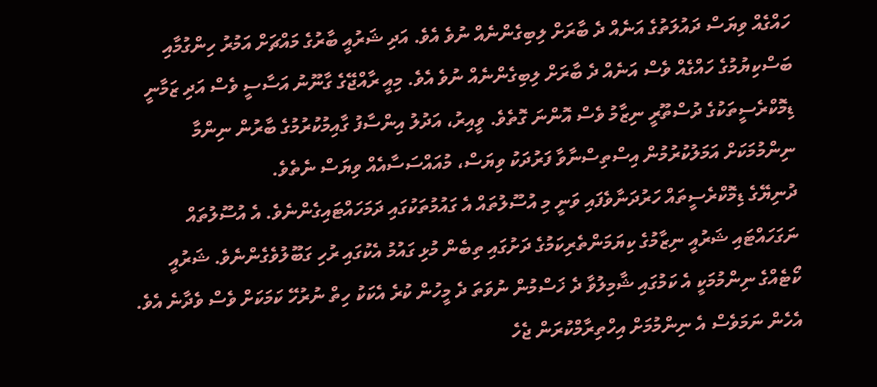ހައްގެއް ވިޔަސް ދައުލަތުގެ އަނެއް ދެ ބާރަށް ލިބިގެންނެއް ނުވެ އެވެ. އަދި ޝަރުއީ ބާރުގެ މައްޗަށް އަމުރު ހިންގުމާއި ބަސްކިޔުމުގެ ހައްގެއް ވެސް އަނެއް ދެ ބާރަށް ލިބިގެންނެއް ނުވެ އެވެ. މިއީ ރާއްޖޭގެ ގާނޫނު އަސާސީ ވެސް އަދި ޒަމާނީ ޑިމޮކްރެސީތަކުގެ ދުސްތޫރީ ނިޒާމު ވެސް އޮންނަ ގޮތެވެ. ވީއިރު، އަދުލު އިންސާފު ގާއިމުކުރުމުގެ ބާރުން ނިންމާ ނިންމުމަކަށް އަމަލުކުރުމުން އިސްތިސްނާވާ ފަރުދަކު ވިޔަސް، މުއައްސަސާއެއް ވިޔަސް ނެތެވެ.
ދުނިޔޭގެ ޑިމޮކްރެސީތައް ހަރުދަނާވެފައި ވަނީ މި އުސޫލުތައް އެ ގައުމުތަކުގައި ދަމަހައްޓައިގެންނެވެ. އެ އުސޫލުތައް ނަގަހައްޓައި ޝަރުއީ ނިޒާމުގެ ކިޔަމަންތެރިކަމުގެ ދަށުގައި ތިބެން މުޅި ގައުމު އެކުގައި ރުހި ގަބޫލުވެގެންނެވެ. ޝަރުއީ ކޯޓެއްގެ ނިންމުމަކީ އެ ކަމުގައި ޝާމިލުވާ ދެ ޚަސްމުން ނުވަތަ ދެ މީހުން ކުރެ އެކަކު ހިތް ނުރުހޭ ކަމަކަށް ވެސް ވެދާނެ އެވެ. އެހެން ނަމަވެސް އެ ނިންމުމަށް އިހްތިރާމްކުރަން ޖެހެ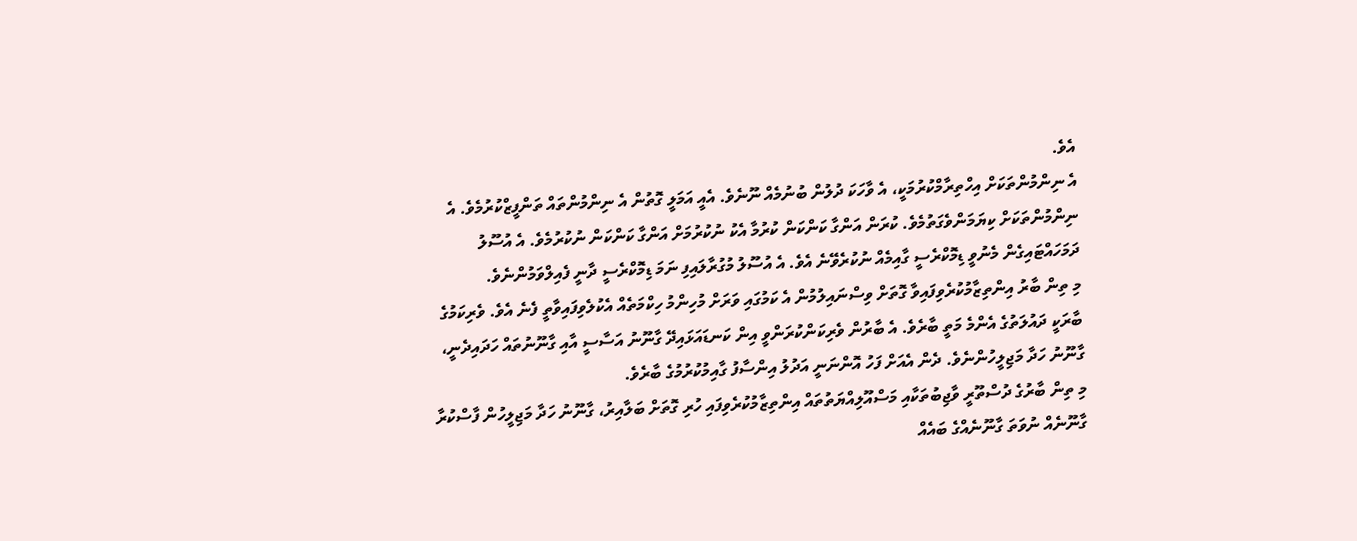އެވެ.
އެ ނިންމުންތަކަށް އިހްތިރާމްކުރުމަކީ، އެ ވާހަކަ ދުލުން ބުނުމެއް ނޫނެވެ. އެއީ އަމަލީ ގޮތުން އެ ނިންމުންތައް ތަންފީޒްކުރުމެވެ. އެ ނިންމުންތަކަށް ކިޔަމަންވެގަތުމެވެ. ކުރަން އަންގާ ކަންކަން ކުރުމާ އެކު ނުކުރުމަށް އަންގާ ކަންކަން ނުކުރުމެވެ. އެ އުސޫލު ދަމަހައްޓައިގެން މެނުވީ ޑިމޮކްރެސީ ގާއިމެއް ނުކުރެވޭނެ އެވެ. އެ އުސޫލު މުގުރާލައިފި ނަމަ ޑިމޮކްރެސީ ދާނީ ފެއިލްވަމުންނެވެ.
މި ތިން ބާރު އިންތިޒާމުކުރެވިފައިވާ ގޮތަށް ވިސްނައިލުމުން އެ ކަމުގައި ވަރަށް މުހިންމު ހިކްމަތެއް އެކުލެވިފައިވާތީ ފެނެ އެވެ. ވެރިކަމުގެ ބާރަކީ ދައުލަތުގެ އެންމެ މަތީ ބާރެވެ. އެ ބާރުން ވެރިކަންކުރަންވީ އިން ކަނޑައަޅައިދޭ ގާނޫނު އަސާސީ އާއި ގާނޫނުތައް ހަދައިދެނީ، ގާނޫނު ހަދާ މަޖިލީހުންނެވެ. ދެން އެއަށް ފަހު އޮންނަނީ އަދުލު އިންސާފު ގާއިމުކުރުމުގެ ބާރެވެ.
މި ތިން ބާރުގެ ދުސްތޫރީ ވާޖިބުތަކާއި މަސްއޫލިއްޔަތުތައް އިންތިޒާމުކުރެވިފައި ހުރި ގޮތަށް ބަލާއިރު، ގާނޫނު ހަދާ މަޖިލީހުން ފާސްކުރާ ގާނޫނެއް ނުވަތަ ގާނޫނެއްގެ ބައެއް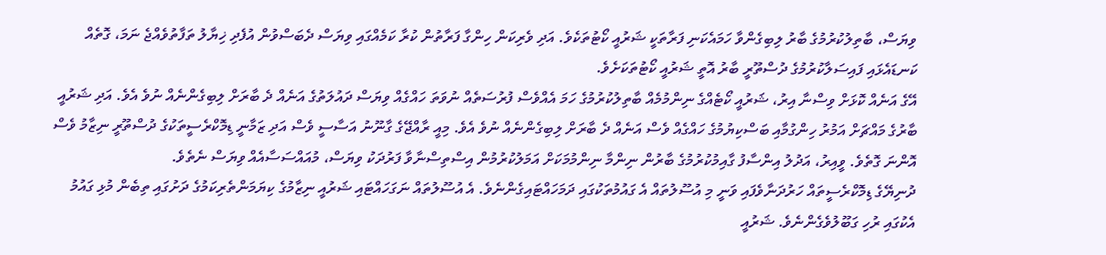ވިޔަސް، ބާތިލުކުރުމުގެ ބާރު ލިބިގެންވާ ހަމައެކަނި ފަރާތަކީ ޝަރުއީ ކޯޓުތަކެވެ. އަދި ވެރިކަން ހިންގާ ފަރާތުން ކުރާ ކަމެއްގައި ވިޔަސް ދެބަސްވުން އުފެދި ޚިޔާލު ތަފާތުވެއްޖެ ނަމަ، ގޮތެއް ކަނޑައެޅައި ފައިސަލާކުރުމުގެ ދުސްތޫރީ ބާރު އޮތީ ޝަރުއީ ކޯޓުތަކަށެވެ.
އޭގެ އަނެއް ކޮޅަށް ވިސްނާ އިރު، ޝަރުއީ ކޯޓެއްގެ ނިންމުމެއް ބާތިލުކުރުމުގެ ހަމަ އެއްވެސް ފުރުސަތެއް ނުވަތަ ހައްގެއް ވިޔަސް ދައުލަތުގެ އަނެއް ދެ ބާރަށް ލިބިގެންނެއް ނުވެ އެވެ. އަދި ޝަރުއީ ބާރުގެ މައްޗަށް އަމުރު ހިންގުމާއި ބަސްކިޔުމުގެ ހައްގެއް ވެސް އަނެއް ދެ ބާރަށް ލިބިގެންނެއް ނުވެ އެވެ. މިއީ ރާއްޖޭގެ ގާނޫނު އަސާސީ ވެސް އަދި ޒަމާނީ ޑިމޮކްރެސީތަކުގެ ދުސްތޫރީ ނިޒާމު ވެސް އޮންނަ ގޮތެވެ. ވީއިރު، އަދުލު އިންސާފު ގާއިމުކުރުމުގެ ބާރުން ނިންމާ ނިންމުމަކަށް އަމަލުކުރުމުން އިސްތިސްނާވާ ފަރުދަކު ވިޔަސް، މުއައްސަސާއެއް ވިޔަސް ނެތެވެ.
ދުނިޔޭގެ ޑިމޮކްރެސީތައް ހަރުދަނާވެފައި ވަނީ މި އުސޫލުތައް އެ ގައުމުތަކުގައި ދަމަހައްޓައިގެންނެވެ. އެ އުސޫލުތައް ނަގަހައްޓައި ޝަރުއީ ނިޒާމުގެ ކިޔަމަންތެރިކަމުގެ ދަށުގައި ތިބެން މުޅި ގައުމު އެކުގައި ރުހި ގަބޫލުވެގެންނެވެ. ޝަރުއީ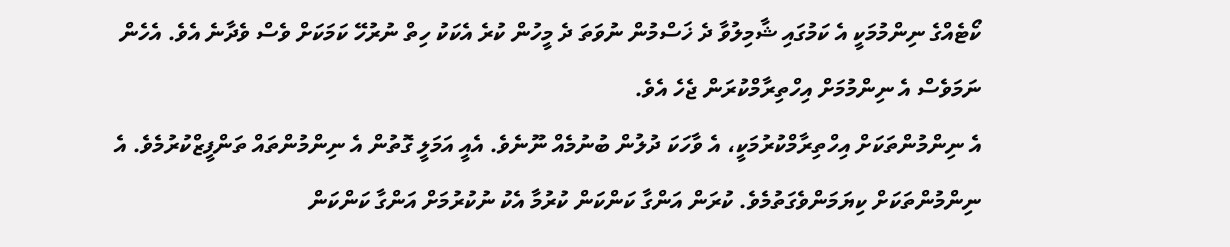ކޯޓެއްގެ ނިންމުމަކީ އެ ކަމުގައި ޝާމިލުވާ ދެ ޚަސްމުން ނުވަތަ ދެ މީހުން ކުރެ އެކަކު ހިތް ނުރުހޭ ކަމަކަށް ވެސް ވެދާނެ އެވެ. އެހެން ނަމަވެސް އެ ނިންމުމަށް އިހްތިރާމްކުރަން ޖެހެ އެވެ.
އެ ނިންމުންތަކަށް އިހްތިރާމްކުރުމަކީ، އެ ވާހަކަ ދުލުން ބުނުމެއް ނޫނެވެ. އެއީ އަމަލީ ގޮތުން އެ ނިންމުންތައް ތަންފީޒްކުރުމެވެ. އެ ނިންމުންތަކަށް ކިޔަމަންވެގަތުމެވެ. ކުރަން އަންގާ ކަންކަން ކުރުމާ އެކު ނުކުރުމަށް އަންގާ ކަންކަން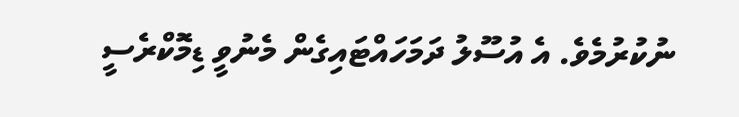ނުކުރުމެވެ. އެ އުސޫލު ދަމަހައްޓައިގެން މެނުވީ ޑިމޮކްރެސީ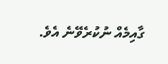ގާއިމެއް ނުކުރެވޭނެ އެވެ.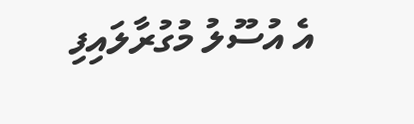އެ އުސޫލު މުގުރާލައިފި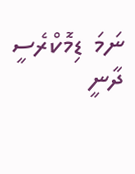ނަމަ ޑިމޮކްރެސީ ދާނީ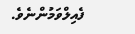ފެއިލްވަމުންނެވެ.